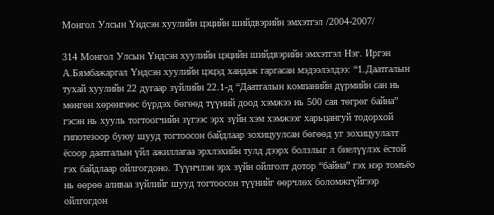Монгол Улсын Үндсэн хуулийн цэцийн шийдвэрийн эмхэтгэл /2004-2007/

314 Монгол Улсын Үндсэн хуулийн цэцийн шийдвэрийн эмхэтгэл Нэг. Иргэн А.Бямбажаргал Үндсэн хуулийн цэцэд хандаж гаргасан мэдээлэлдээ: “1.Даатгалын тухай хуулийн 22 дугаар зүйлийн 22.1-д “Даатгалын компанийн дүрмийн сан нь мөнгөн хөрөнгөөс бүрдэх бөгөөд түүний доод хэмжээ нь 500 сая төгрөг байна” гэсэн нь хууль тогтоогчийн зүгээс эрх зүйн хэм хэмжээг харьцангуй тодорхой гипотезоор буюу шууд тогтоосон байдлаар зохицуулсан бөгөөд уг зохицуулалт ёсоор даатгалын үйл ажиллагаа эрхлэхийн тулд дээрх болзлыг л биелүүлэх ёстой гэх байдлаар ойлгогдоно. Түүнчлэн эрх зүйн ойлголт дотор “байна” гэх нэр томъёо нь өөрөө аливаа зүйлийг шууд тогтоосон түүнийг өөрчлөх боломжгүйгээр ойлгогдон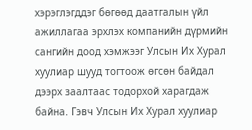хэрэглэгддэг бөгөөд даатгалын үйл ажиллагаа эрхлэх компанийн дүрмийн сангийн доод хэмжээг Улсын Их Хурал хуулиар шууд тогтоож өгсөн байдал дээрх заалтаас тодорхой харагдаж байна. Гэвч Улсын Их Хурал хуулиар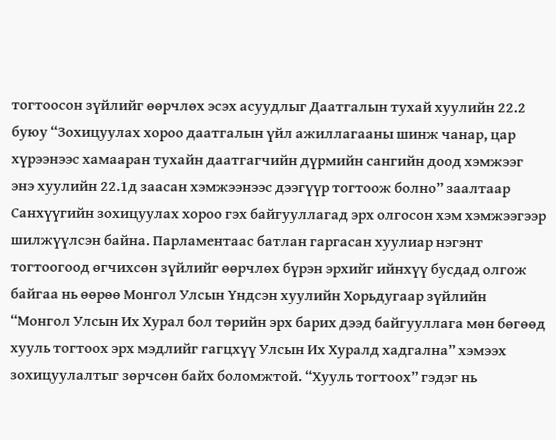тогтоосон зүйлийг өөрчлөх эсэх асуудлыг Даатгалын тухай хуулийн 22.2 буюу “Зохицуулах хороо даатгалын үйл ажиллагааны шинж чанар, цар хүрээнээс хамааран тухайн даатгагчийн дүрмийн сангийн доод хэмжээг энэ хуулийн 22.1д заасан хэмжээнээс дээгүүр тогтоож болно” заалтаар Санхүүгийн зохицуулах хороо гэх байгууллагад эрх олгосон хэм хэмжээгээр шилжүүлсэн байна. Парламентаас батлан гаргасан хуулиар нэгэнт тогтоогоод өгчихсөн зүйлийг өөрчлөх бүрэн эрхийг ийнхүү бусдад олгож байгаа нь өөрөө Монгол Улсын Үндсэн хуулийн Хорьдугаар зүйлийн “Монгол Улсын Их Хурал бол төрийн эрх барих дээд байгууллага мөн бөгөөд хууль тогтоох эрх мэдлийг гагцхүү Улсын Их Хуралд хадгална” хэмээх зохицуулалтыг зөрчсөн байх боломжтой. “Хууль тогтоох” гэдэг нь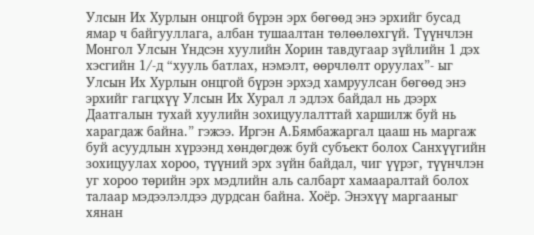Улсын Их Хурлын онцгой бүрэн эрх бөгөөд энэ эрхийг бусад ямар ч байгууллага, албан тушаалтан төлөөлөхгүй. Түүнчлэн Монгол Улсын Үндсэн хуулийн Хорин тавдугаар зүйлийн 1 дэх хэсгийн 1/-д “хууль батлах, нэмэлт, өөрчлөлт оруулах”- ыг Улсын Их Хурлын онцгой бүрэн эрхэд хамруулсан бөгөөд энэ эрхийг гагцхүү Улсын Их Хурал л эдлэх байдал нь дээрх Даатгалын тухай хуулийн зохицуулалттай харшилж буй нь харагдаж байна.” гэжээ. Иргэн А.Бямбажаргал цааш нь маргаж буй асуудлын хүрээнд хөндөгдөж буй субъект болох Санхүүгийн зохицуулах хороо, түүний эрх зүйн байдал, чиг үүрэг, түүнчлэн уг хороо төрийн эрх мэдлийн аль салбарт хамааралтай болох талаар мэдээлэлдээ дурдсан байна. Хоёр. Энэхүү маргааныг хянан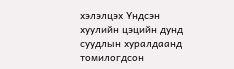хэлэлцэх Үндсэн хуулийн цэцийн дунд суудлын хуралдаанд томилогдсон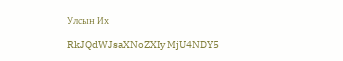Улсын Их

RkJQdWJsaXNoZXIy MjU4NDY5